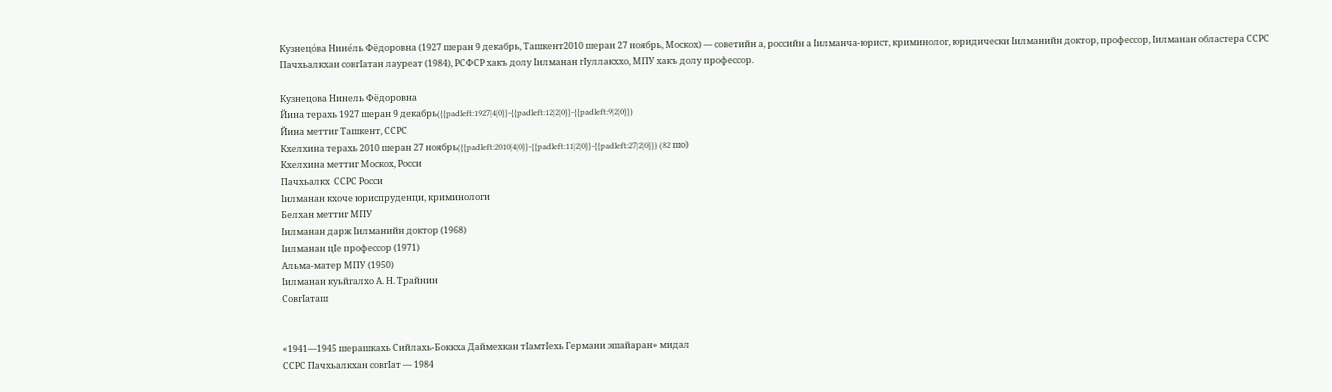Кузнецо́ва Нине́ль Фёдоровна (1927 шеран 9 декабрь, Ташкент2010 шеран 27 ноябрь, Москох) — советийн а, российн а Ӏилманча-юрист, криминолог, юридически Ӏилманийн доктор, профессор, Ӏилманан областера ССРС Пачхьалкхан совгӀатан лауреат (1984), РСФСР хакъ долу Ӏилманан гӀуллакххо, МПУ хакъ долу профессор.

Кузнецова Нинель Фёдоровна
Йина терахь 1927 шеран 9 декабрь({{padleft:1927|4|0}}-{{padleft:12|2|0}}-{{padleft:9|2|0}})
Йина меттиг Ташкент, ССРС
Кхелхина терахь 2010 шеран 27 ноябрь({{padleft:2010|4|0}}-{{padleft:11|2|0}}-{{padleft:27|2|0}}) (82 шо)
Кхелхина меттиг Москох, Росси
Пачхьалкх  ССРС Росси
Ӏилманан кхоче юриспруденци, криминологи
Белхан меттиг МПУ
Ӏилманан дарж Ӏилманийн доктор (1968)
Ӏилманан цӀе профессор (1971)
Альма-матер МПУ (1950)
Ӏилманан куьйгалхо А. Н. Трайнин
СовгӀаташ


«1941—1945 шерашкахь Сийлахь-Боккха Даймехкан тӀамтӀехь Германи эшайаран» мидал
ССРС Пачхьалкхан совгӀат — 1984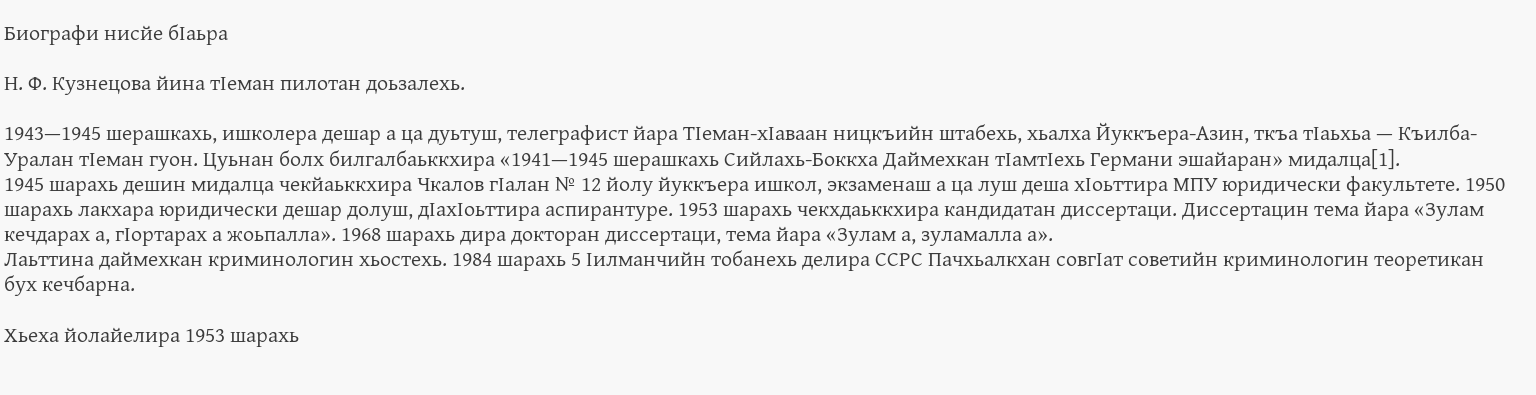Биографи нисйе бӀаьра

Н. Ф. Кузнецова йина тӀеман пилотан доьзалехь.

1943—1945 шерашкахь, ишколера дешар а ца дуьтуш, телеграфист йара ТӀеман-хӀаваан ницкъийн штабехь, хьалха Йуккъера-Азин, ткъа тӀаьхьа — Къилба-Уралан тӀеман гуон. Цуьнан болх билгалбаьккхира «1941—1945 шерашкахь Сийлахь-Боккха Даймехкан тӀамтӀехь Германи эшайаран» мидалца[1].
1945 шарахь дешин мидалца чекйаьккхира Чкалов гӀалан № 12 йолу йуккъера ишкол, экзаменаш а ца луш деша хӀоьттира МПУ юридически факультете. 1950 шарахь лакхара юридически дешар долуш, дӀахӀоьттира аспирантуре. 1953 шарахь чекхдаьккхира кандидатан диссертаци. Диссертацин тема йара «Зулам кечдарах а, гӀортарах а жоьпалла». 1968 шарахь дира докторан диссертаци, тема йара «Зулам а, зуламалла а».
Лаьттина даймехкан криминологин хьостехь. 1984 шарахь 5 Ӏилманчийн тобанехь делира ССРС Пачхьалкхан совгӀат советийн криминологин теоретикан бух кечбарна.

Хьеха йолайелира 1953 шарахь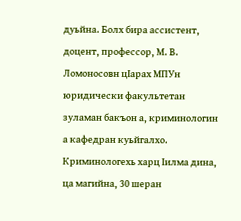дуьйна. Болх бира ассистент, доцент, профессор, М. В. Ломоносовн цӀарах МПУн юридически факультетан зуламан бакъон а, криминологин а кафедран куьйгалхо. Криминологехь харц Ӏилма дина, ца магийна, 30 шеран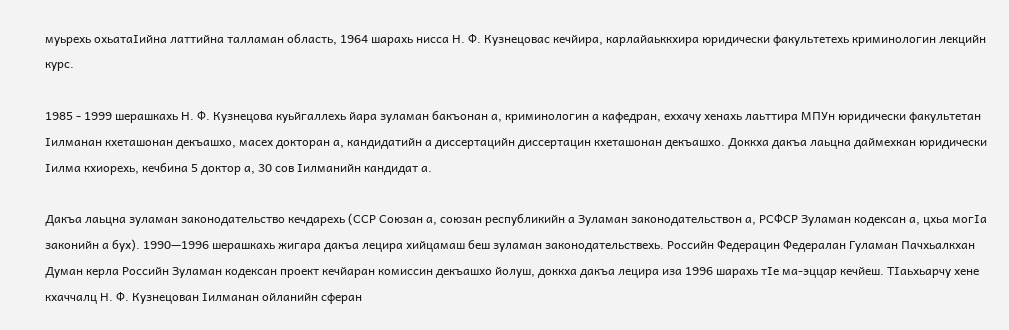муьрехь охьатаӀийна латтийна талламан область, 1964 шарахь нисса Н. Ф. Кузнецовас кечйира, карлайаьккхира юридически факультетехь криминологин лекцийн курс.

1985 - 1999 шерашкахь Н. Ф. Кузнецова куьйгаллехь йара зуламан бакъонан а, криминологин а кафедран, еххачу хенахь лаьттира МПУн юридически факультетан Ӏилманан кхеташонан декъашхо, масех докторан а, кандидатийн а диссертацийн диссертацин кхеташонан декъашхо. Доккха дакъа лаьцна даймехкан юридически Ӏилма кхиорехь, кечбина 5 доктор а, 30 сов Ӏилманийн кандидат а.

Дакъа лаьцна зуламан законодательство кечдарехь (ССР Союзан а, союзан республикийн а Зуламан законодательствон а, РСФСР Зуламан кодексан а, цхьа могӀа законийн а бух). 1990—1996 шерашкахь жигара дакъа лецира хийцамаш беш зуламан законодательствехь. Российн Федерацин Федералан Гуламан Пачхьалкхан Думан керла Российн Зуламан кодексан проект кечйаран комиссин декъашхо йолуш, доккха дакъа лецира иза 1996 шарахь тӀе ма-эццар кечйеш. ТӀаьхьарчу хене кхаччалц Н. Ф. Кузнецован Ӏилманан ойланийн сферан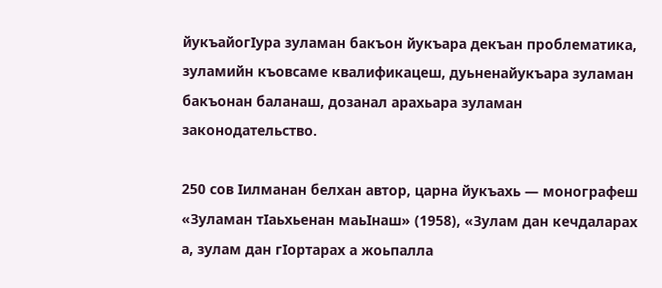йукъайогӀура зуламан бакъон йукъара декъан проблематика, зуламийн къовсаме квалификацеш, дуьненайукъара зуламан бакъонан баланаш, дозанал арахьара зуламан законодательство.

250 сов Ӏилманан белхан автор, царна йукъахь — монографеш «Зуламан тӀаьхьенан маьӀнаш» (1958), «Зулам дан кечдаларах а, зулам дан гӀортарах а жоьпалла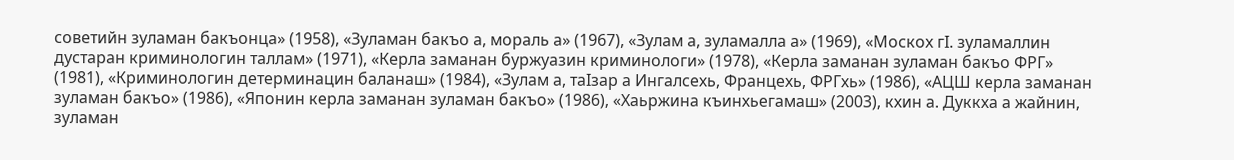советийн зуламан бакъонца» (1958), «Зуламан бакъо а, мораль а» (1967), «Зулам а, зуламалла а» (1969), «Москох гӀ. зуламаллин дустаран криминологин таллам» (1971), «Керла заманан буржуазин криминологи» (1978), «Керла заманан зуламан бакъо ФРГ» (1981), «Криминологин детерминацин баланаш» (1984), «Зулам а, таӀзар а Ингалсехь, Францехь, ФРГхь» (1986), «АЦШ керла заманан зуламан бакъо» (1986), «Японин керла заманан зуламан бакъо» (1986), «Хаьржина къинхьегамаш» (2003), кхин а. Дуккха а жайнин, зуламан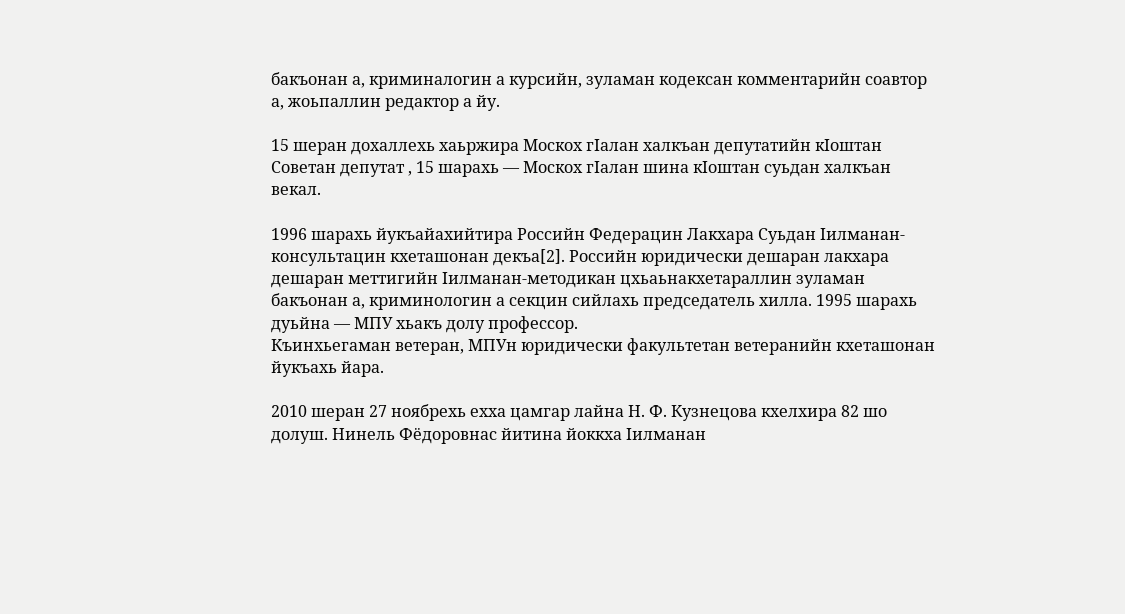бакъонан а, криминалогин а курсийн, зуламан кодексан комментарийн соавтор а, жоьпаллин редактор а йу.

15 шеран дохаллехь хаьржира Москох гӀалан халкъан депутатийн кӀоштан Советан депутат , 15 шарахь — Москох гӀалан шина кӀоштан суьдан халкъан векал.

1996 шарахь йукъайахийтира Российн Федерацин Лакхара Суьдан Ӏилманан-консультацин кхеташонан декъа[2]. Российн юридически дешаран лакхара дешаран меттигийн Ӏилманан-методикан цхьаьнакхетараллин зуламан бакъонан а, криминологин а секцин сийлахь председатель хилла. 1995 шарахь дуьйна — МПУ хьакъ долу профессор.
Къинхьегаман ветеран, МПУн юридически факультетан ветеранийн кхеташонан йукъахь йара.

2010 шеран 27 ноябрехь ехха цамгар лайна Н. Ф. Кузнецова кхелхира 82 шо долуш. Нинель Фёдоровнас йитина йоккха Ӏилманан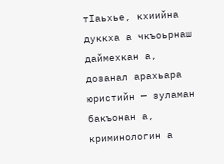тӀаьхье, кхиийна дуккха а чкъоьрнаш даймехкан а, дозанал арахьара юристийн — зуламан бакъонан а, криминологин а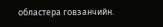областера говзанчийн.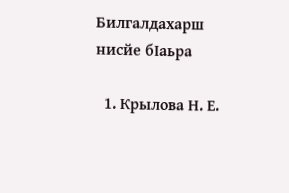Билгалдахарш нисйе бӀаьра

  1. Крылова Н. Е.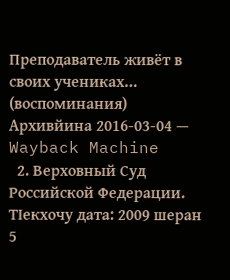Преподаватель живёт в своих учениках… (воспоминания) Архивйина 2016-03-04 — Wayback Machine
  2. Верховный Суд Российской Федерации. ТӀекхочу дата: 2009 шеран 5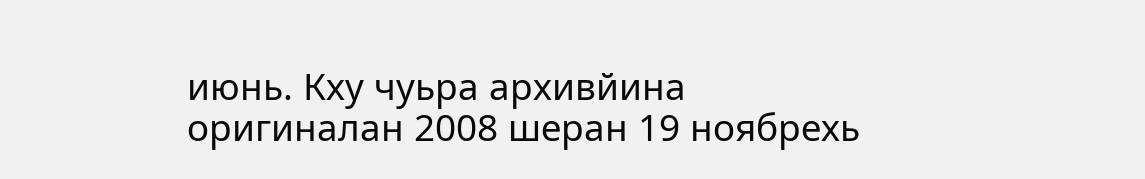июнь. Кху чуьра архивйина оригиналан 2008 шеран 19 ноябрехь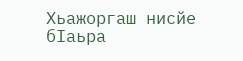Хьажоргаш нисйе бӀаьра